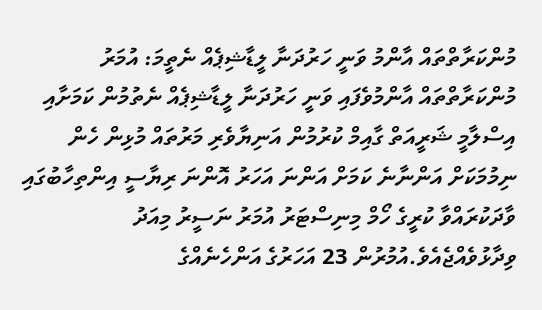މުންކަރާތްތައް އާންމު ވަނީ ހަރުދަނާ ލީޑާޝިޕެއް ނެތީމަ: އުމަރު
މުންކަރާތްތައް އާންމުވެފައި ވަނީ ހަރުދަނާ ލީޑާޝިޕެއް ނެތުމުން ކަމަށާއި އިސްލާމީ ޝަރީއަތް ގާއިމް ކުރުމުން އަނިޔާވެރި މަރުތައް މުޅިން ހެން ނިމުމަކަށް އަންނާނެ ކަމަށް އަންނަ އަހަރު އޮންނަ ރިޔާސީ އިންތިހާބުގައި ވާދަކުރައްވާ ކުރީގެ ހޯމް މިނިސްޓަރު އުމަރު ނަސީރު މިއަދު ވިދާޅުވެއްޖެއެވެ.އުމުރުން 23 އަހަރުގެ އަންހެނެއްގެ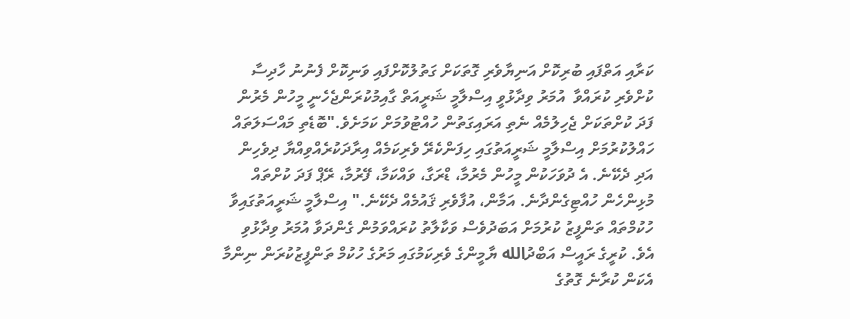ކަރާއި އަތްފައި ބުރިކޮށް އަނިޔާވެރި ގޮތަކަށް ގަތުލުކޮށްފައި ވަނިކޮށް ފެނުނު ހާދިސާ ކުށްވެރި ކުރައްވާ  އުމަރު ވިދާޅުވީ އިސްލާމީ ޝަރީއަތް ގާއިމުކުރަންޖެހެނީ މީހުން މެރުން ފަދަ ކުށްތަކަށް ޖެހިލުމެއް ނެތި އަރައިގަތުން ހުއްޓުވުމަށް ކަމަށެވެ."ބޮޑެތި މައްސަލަތައް ހައްލުކުރުމަށް އިސްލާމީ ޝަރީއަތުގައި ހިފަންކެރޭ ވެރިކަމެއް އިރާދަކުރެއްވިއްޔާ ދިވެހިން އަދި ދެކޭނެ. އެ ދުވަހަކުން މީހުން މެރުމާ، ޑްރަގާ، ވައްކަމާ، ފޭރުމާ، ރޭޕް ފަދަ ކުށްތައް މުޅިންހެން ހުއްޓިގެންދާނެ. އަމާން، އުފާވެރި ޤައުމެއް ދެކޭނެ." އިސްލާމީ ޝަރީއަތުގައިވާ ހުކުމްތައް ތަންފީޒު ކުރުމަށް އަބަދުވެސް ވަކާލާތު ކުރައްވަމުން ގެންދަވާ އުމަރު ވިދާޅުވި އެވެ. ކުރީގެ ރައީސް އަބްދުالله ޔާމީންގެ ވެރިކަމުގައި މަރުގެ ހުކުމް ތަންފީޒުކުރަން ނިންމާ އެކަން ކުރާނެ ގޮތުގެ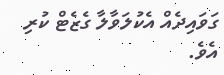ގަވައިދެއް އެކުލަވާލާ ގެޒެޓް ކުރި އެވެ.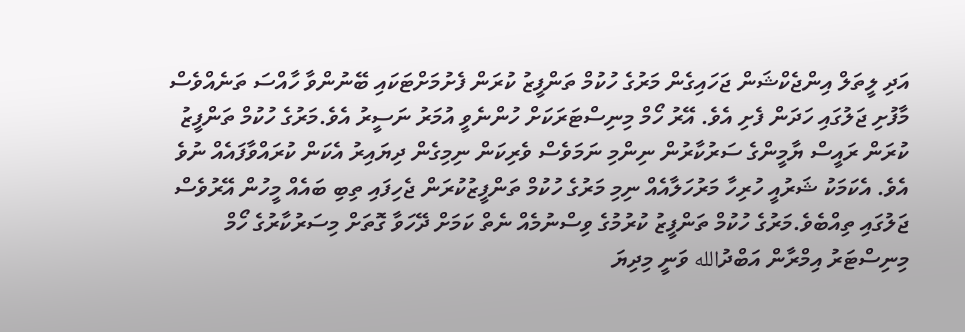އަދި ލީތަލް އިންޖެކްޝަން ޖަހައިގެން މަރުގެ ހުކުމް ތަންފީޒު ކުރަން ފެށުމަށްޓަކައި ބޭނުންވާ ހާއްސަ ތަނެއްވެސް މާފުށި ޖަލުގައި ހަދަން ފެށި އެވެ. އޭރު ހޯމް މިނިސްޓަރަކަށް ހުންނެވީ އުމަރު ނަސީރު އެވެ.މަރުގެ ހުކުމް ތަންފީޒު ކުރަން ރައީސް ޔާމީންގެ ސަރުކާރުން ނިންމި ނަމަވެސް ވެރިކަން ނިމިގެން ދިޔައިރު އެކަން ކުރައްވާފައެއް ނުވެ އެވެ. އެކަމަކު ޝަރުއީ ހުރިހާ މަރުހަލާއެއް ނިމި މަރުގެ ހުކުމް ތަންފީޒުކުރަން ޖެހިފައި ތިބި ބައެއް މީހުން އޭރުވެސް ޖަލުގައި ތިއްބެވެ.މަރުގެ ހުކުމް ތަންފީޒު ކުރުމުގެ ވިސްނުމެއް ނެތް ކަމަށް ދޭހަވާ ގޮތަށް މިސަރުކާރުގެ ހޯމް މިނިސްޓަރު އިމްރާން އަބްދުالله ވަނީ މިދިޔަ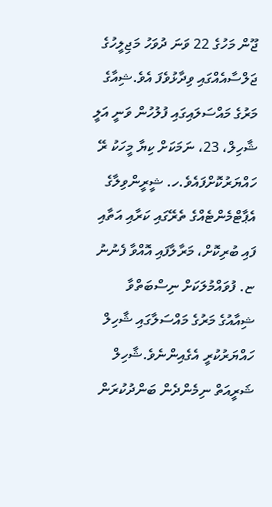ޖޫން މަހުގެ 22 ވަނަ ދުވަހު މަޖިލީހުގެ ޖަލްސާއެއްގައި ވިދާޅުވެފަ އެވެ.ޝިއާގެ މަރުގެ މައްސަލައިގައި ފުލުހުން ވަނީ އަލީ ޝާހިލް، 23، ނަމަކަށް ކިޔާ މީހަކު ރޭ ހައްޔަރުކޮށްފައެވެ.ހ. ޝީރީންވިލާގެ އެޕާޓްމެންޓެއްގެ ތެރޭގައި ކަރާއި އަތާއި ފައި ބުރިކޮށް، މަރާލާފައި އޮއްވާ ފެނުނު ޏ. ފުވައްމުލަކަށް ނިސްބަތްވާ ޝިއާއުގެ މަރުގެ މައްސަލާގައި ޝާހިލް ހައްޔަރުކުރީ އެގެއިންނެވެ.ޝާހިލް ޝަރީއަތް ނިމެންދެން ބަންދުކުރަން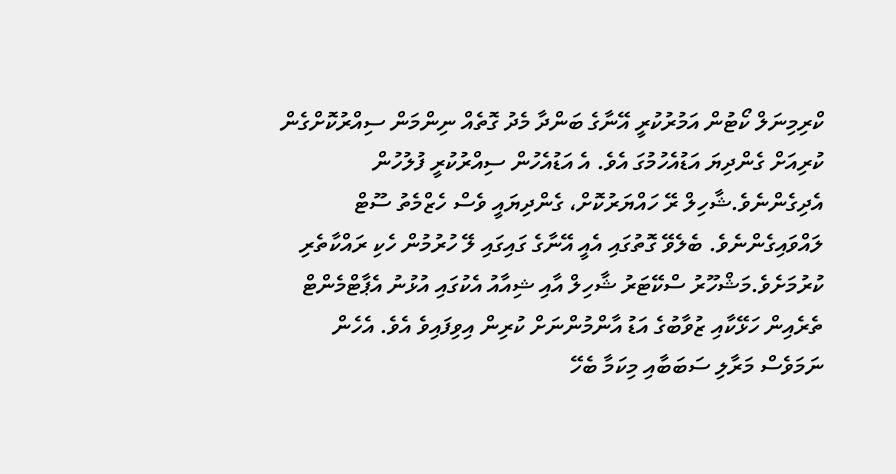ކްރިމިނަލް ކޯޓުން އަމުރުކުރީ އޭނާގެ ބަންދާ މެދު ގޮތެއް ނިންމަން ސިއްރުކޮށްގެން ކުރިއަށް ގެންދިޔަ އަޑުއެހުމުގަ އެވެ. އެ އަޑުއެހުން ސިއްރުކުރީ ފުލުހުން އެދިގެންނެވެ.ޝާހިލް ރޭ ހައްޔަރުކޮށް، ގެންދިޔައީ ވެސް ހެޒްމެތު ސޫޓް ލައްވައިގެންނެވެ. ބެލެވޭ ގޮތުގައި އެއީ އޭނާގެ ގައިގައި ލޭ ހުރުމުން ހެކި ރައްކާތެރި ކުރުމަށެވެ.މަޝްހޫރު ސްކޭޓަރު ޝާހިލް އާއި ޝިއާއު އެކުގައި އުޅުނު އެޕާޓްމެންޓް ތެރެއިން ހަޅޭކާއި ޒުވާބުގެ އަޑު އާންމުންނަށް ކުރިން އިވިފައިވެ އެވެ. އެހެން ނަމަވެސް މަރާލި ސަބަބާއި މިކަމާ ބެހޭ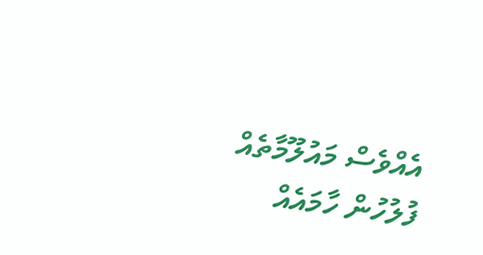އެއްވެސް މައުލޫމާތެއް ފުލުހުން ހާމައެއް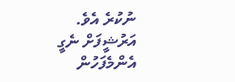ނުކުރެ އެވެ.
އަރުޝީފަށް ނެގީ
އެންމެފަހުން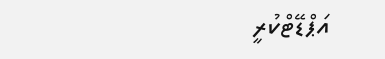އަޕްޑޭޓްކުރީ